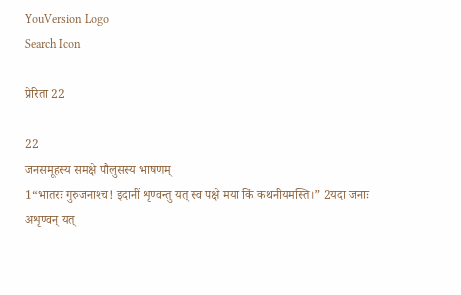YouVersion Logo
Search Icon

प्रेरिता 22

22
जनसमूहस्‍य समक्षे पौलुसस्‍य भाषणम्‌
1“भातरः गुरुजनाश्‍च! इदानीं शृण्‍वन्‍तु यत्‌ स्‍व पक्षे मया किं कथनीयमस्‍ति।” 2यदा जनाः अशृण्‍वन्‌ यत्‌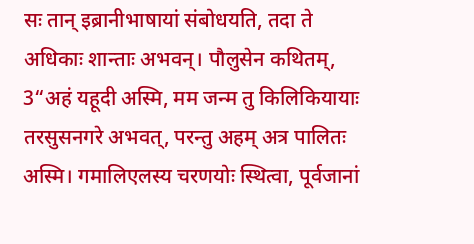सः तान्‌ इब्रानीभाषायां संबोधयति, तदा ते अधिकाः शान्‍ताः अभवन्‌। पौलुसेन कथितम्‌, 3“अहं यहूदी अस्‍मि, मम जन्‍म तु किलिकियायाः तरसुसनगरे अभवत्‌, परन्‍तु अहम्‌ अत्र पालितः अस्‍मि। गमालिएलस्‍य चरणयोः स्‍थित्‍वा, पूर्वजानां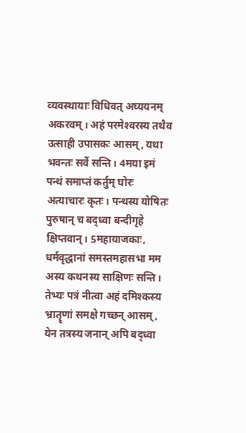व्‍यवस्‍थायाः विधिवत्‌ अघ्‍ययनम्‌ अकरवम्‌। अहं परमेश्‍वरस्‍य तथैव उत्‍साही उपासकः आसम्‌, यथा भवन्‍तः सर्वे सन्‍ति। 4मया इमं पन्‍थं समाप्‍तं कर्तुम्‌ घोरः अत्‍याचारः कृतः। पन्‍थस्‍य योषितः पुरुषान्‌ च बद्‌ध्‍वा बन्‍दीगृहे क्षिप्‍तवान्‌। 5महायाजकाः, धर्मवृद्धानां समस्‍तमहासभा मम अस्‍य कथनस्‍य साक्षिणः सन्‍ति। तेभ्‍यः पत्रं नीत्‍वा अहं दमिश्‍कस्‍य भ्रातॄणां समक्षे गच्‍छन्‌ आसम्‌, येन तत्रस्‍य जनान्‌ अपि बद्‌ध्‍वा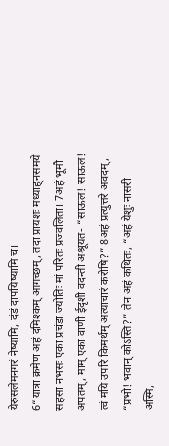येरुसलेमनगरं नेष्‍यामि, दंडं दापयिष्‍यामि च।
6“यात्रा क्रमेण अहं दमिश्‍कम्‌ आगच्‍छम्‌, तदा प्रायशः मध्‍याह्‌नसमये सहसा नभसः एका प्रचंडा ज्‍योतिः मां परितः प्रज्‍वलिता। 7अहं भूमौ अपतम्‌, माम्‌ एका वाणी ईदृशी वदन्‍ती अश्रूयत- “साऊल! साऊल! त्‍वं मयि उपरि किमर्थम्‌ अत्‍याचारं करोषि?” 8अहं प्रत्‍युत्तरे अवदम्‌, “प्रभो! भवान्‌ कोऽस्‍ति?” तेन अहं कथितः, “अहं येशुः नासरी अस्‍मि,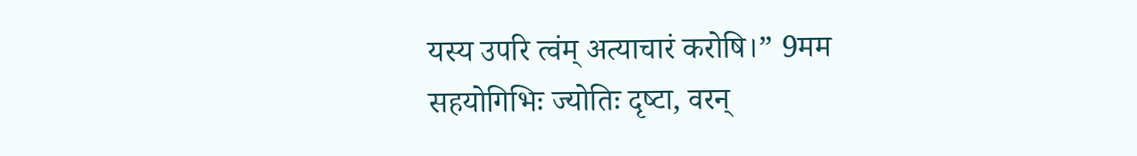यस्‍य उपरि त्‍वंम्‌ अत्‍याचारं करोषि।” 9मम सहयोगिभिः ज्‍योतिः दृष्‍टा, वरन्‌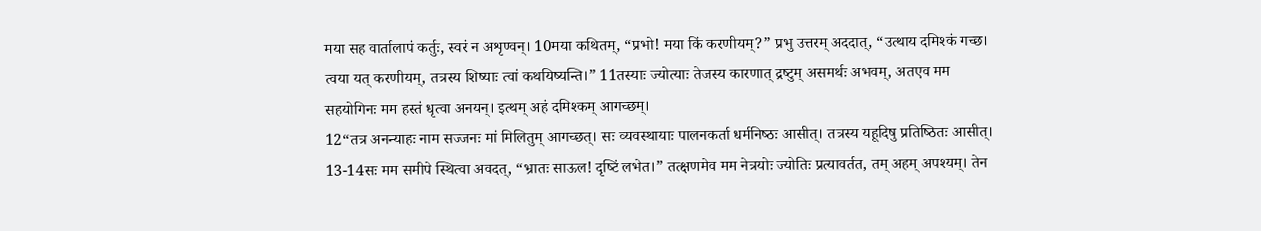मया सह वार्तालापं कर्तुः, स्‍वरं न अशृण्‍वन्‌। 10मया कथितम्‌, “प्रभो! मया किं करणीयम्‌?” प्रभु उत्तरम्‌ अददात्‌, “उत्‍थाय दमिश्‍कं गच्‍छ। त्‍वया यत्‌ करणीयम्‌, तत्रस्‍य शिष्‍याः त्‍वां कथयिष्‍यन्‍ति।” 11तस्‍याः ज्‍योत्‍याः तेजस्‍य कारणात्‌ द्रष्‍टुम्‌ असमर्थः अभवम्‌, अतएव मम सहयोगिनः मम हस्‍तं धृत्‍वा अनयन्‌। इत्‍थम्‌ अहं दमिश्‍कम्‌ आगच्‍छम्‌।
12“तत्र अनन्‍याहः नाम सज्‍जनः मां मिलितुम्‌ आगच्‍छत्‌। सः व्‍यवस्‍थायाः पालनकर्ता धर्मनिष्‍ठः आसीत्‌। तत्रस्‍य यहूदिषु प्रतिष्‍ठितः आसीत्‌। 13-14सः मम समीपे स्‍थित्‍वा अवदत्‌, “भ्रातः साऊल! दृष्‍टिं लभेत।” तत्‍क्षणमेव मम नेत्रयोः ज्‍योतिः प्रत्‍यावर्तत, तम्‌ अहम्‌ अपश्‍यम्‌। तेन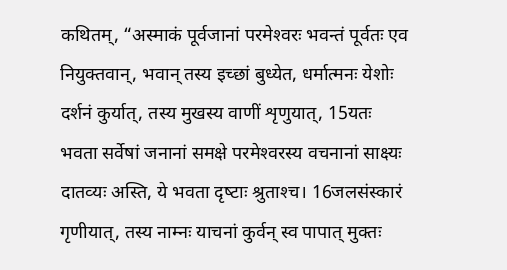कथितम्‌, “अस्‍माकं पूर्वजानां परमेश्‍वरः भवन्‍तं पूर्वतः एव नियुक्‍तवान्‌, भवान्‌ तस्‍य इच्‍छां बुध्‍येत, धर्मात्‍मनः येशोः दर्शनं कुर्यात्‌, तस्‍य मुखस्‍य वाणीं शृणुयात्‌, 15यतः भवता सर्वेषां जनानां समक्षे परमेश्‍वरस्‍य वचनानां साक्ष्‍यः दातव्‍यः अस्‍ति, ये भवता दृष्‍टाः श्रुताश्‍च। 16जलसंस्‍कारं गृणीयात्‌, तस्‍य नाम्‍नः याचनां कुर्वन्‌ स्‍व पापात्‌ मुक्‍तः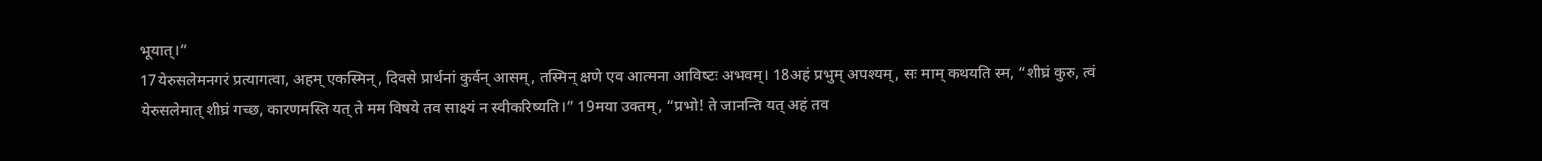भूयात्‌।”
17येरुसलेमनगरं प्रत्‍यागत्‍वा, अहम्‌ एकस्‍मिन्‌, दिवसे प्रार्थनां कुर्वन्‌ आसम्‌, तस्‍मिन्‌ क्षणे एव आत्‍मना आविष्‍टः अभवम्‌। 18अहं प्रभुम्‌ अपश्‍यम्‌, सः माम्‌ कथयति स्‍म, “शीघ्रं कुरु, त्‍वं येरुसलेमात्‌ शीघ्रं गच्‍छ, कारणमस्‍ति यत्‌ ते मम विषये तव साक्ष्‍यं न स्‍वीकरिष्‍यति।” 19मया उक्‍तम्‌, “प्रभो! ते जानन्‍ति यत्‌ अहं तव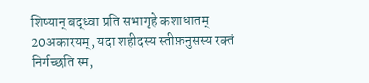शिष्‍यान्‌ बद्‌ध्‍वा प्रति सभागृहे कशाधातम्‌ 20अकारयम्‌, यदा शहीदस्‍य स्‍तीफ़नुसस्‍य रक्‍तं निर्गच्‍छति स्‍म,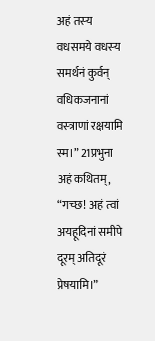अहं तस्‍य वधसमये वधस्‍य समर्थनं कुर्वन्‌ वधिकजनानां वस्‍त्राणां रक्षयामि स्‍म।” 21प्रभुना अहं कथितम्‌, “गच्‍छ! अहं त्‍वां अयहूदिनां समीपे दूरम्‌ अतिदूरं प्रेषयामि।”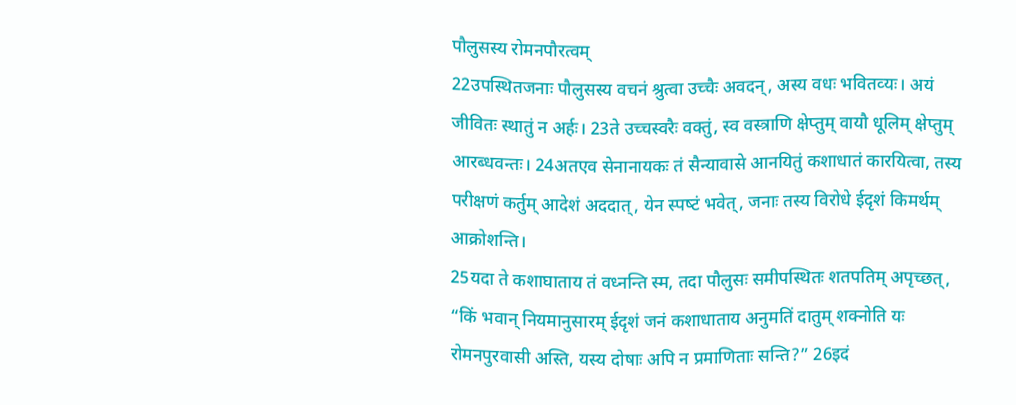पौलुसस्‍य रोमनपौरत्‍वम्‌
22उपस्‍थितजनाः पौलुसस्‍य वचनं श्रुत्‍वा उच्‍चैः अवदन्‌, अस्‍य वधः भवितव्‍यः। अयं जीवितः स्‍थातुं न अर्हः। 23ते उच्‍चस्‍वरैः वक्‍तुं, स्‍व वस्‍त्राणि क्षेप्‍तुम्‌ वायौ धूलिम्‌ क्षेप्‍तुम्‌ आरब्‍धवन्‍तः। 24अतएव सेनानायकः तं सैन्‍यावासे आनयितुं कशाधातं कारयित्‍वा, तस्‍य परीक्षणं कर्तुम्‌ आदेशं अददात्‌, येन स्‍पष्‍टं भवेत्‌, जनाः तस्‍य विरोधे ईदृशं किमर्थम्‌ आक्रोशन्‍ति।
25यदा ते कशाघाताय तं वध्‍नन्‍ति स्‍म, तदा पौलुसः समीपस्‍थितः शतपतिम्‌ अपृच्‍छत्‌, “किं भवान्‌ नियमानुसारम्‌ ईदृशं जनं कशाधाताय अनुमतिं दातुम्‌ शक्‍नोति यः रोमनपुरवासी अस्‍ति, यस्‍य दोषाः अपि न प्रमाणिताः सन्‍ति?” 26इदं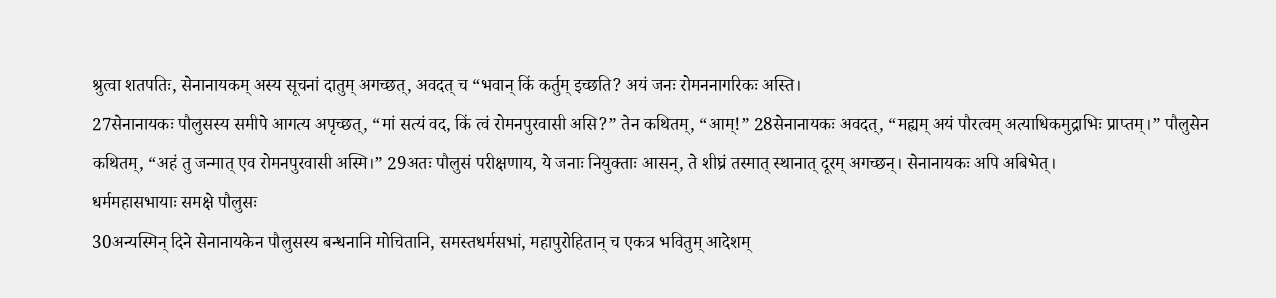श्रुत्‍वा शतपतिः, सेनानायकम्‌ अस्‍य सूचनां दातुम्‌ अगच्‍छत्‌, अवदत्‌ च “भवान्‌ किं कर्तुम्‌ इच्‍छति? अयं जनः रोमननागरिकः अस्‍ति।
27सेनानायकः पौलुसस्‍य समीपे आगत्‍य अपृच्‍छत्‌, “मां सत्‍यं वद, किं त्‍वं रोमनपुरवासी असि?” तेन कथितम्‌, “आम्‌!” 28सेनानायकः अवदत्‌, “मह्यम्‌ अयं पौरत्‍वम्‌ अत्‍याधिकमुद्राभिः प्राप्‍तम्‌।” पौलुसेन कथितम्‌, “अहं तु जन्‍मात्‌ एव रोमनपुरवासी अस्‍मि।” 29अतः पौलुसं परीक्षणाय, ये जनाः नियुक्‍ताः आसन्‌, ते शीघ्रं तस्‍मात्‌ स्‍थानात्‌ दूरम्‌ अगच्‍छन्‌। सेनानायकः अपि अबिभेत्‌।
धर्ममहासभायाः समक्षे पौलुसः
30अन्‍यस्‍मिन्‌ दिने सेनानायकेन पौलुसस्‍य बन्‍धनानि मोचितानि, समस्‍तधर्मसभां, महापुरोहितान्‌ च एकत्र भवितुम्‌ आदेशम्‌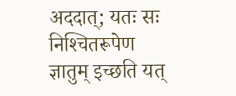अददात्‌; यतः सः निश्‍चितरूपेण ज्ञातुम्‌ इच्‍छति यत्‌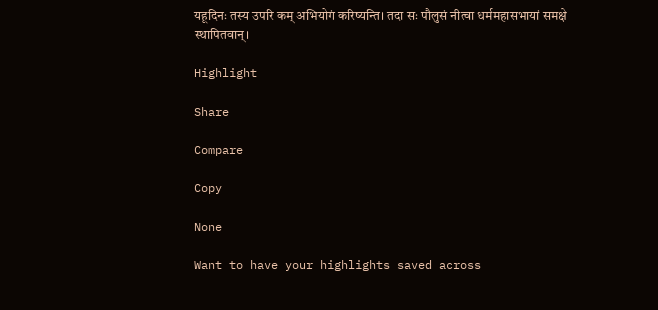यहूदिनः तस्‍य उपरि कम्‌ अभियोगं करिष्‍यन्‍ति। तदा सः पौलुसं नीत्‍वा धर्ममहासभायां समक्षे स्‍थापितवान्‌।

Highlight

Share

Compare

Copy

None

Want to have your highlights saved across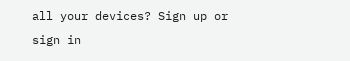all your devices? Sign up or sign in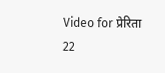Video for प्रेरिता 22